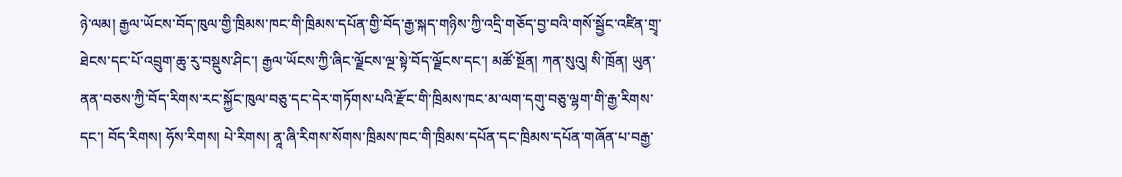ཉེ་ལམ། རྒྱལ་ཡོངས་བོད་ཁུལ་གྱི་ཁྲིམས་ཁང་གི་ཁྲིམས་དཔོན་གྱི་བོད་རྒྱ་སྐད་གཉིས་ཀྱི་འདྲི་གཅོད་བྱ་བའི་གསོ་སྦྱོང་འཛིན་གྲྭ་ཐེངས་དང་པོ་འབྲུག་ཆུ་རུ་བསྡུས་ཤིང་། རྒྱལ་ཡོངས་ཀྱི་ཞིང་ལྗོངས་ལྔ་སྟེ་བོད་ལྗོངས་དང་། མཚོ་སྔོན། ཀན་སུའུ། སི་ཁྲོན། ཡུན་ནན་བཅས་ཀྱི་བོད་རིགས་རང་སྐྱོང་ཁུལ་བཅུ་དང་དེར་གཏོགས་པའི་རྫོང་གི་ཁྲིམས་ཁང་མ་ལག་དགུ་བཅུ་ལྷག་གི་རྒྱ་རིགས་དང་། བོད་རིགས། ཧོས་རིགས། པེ་རིགས། ནཱ་ཞི་རིགས་སོགས་ཁྲིམས་ཁང་གི་ཁྲིམས་དཔོན་དང་ཁྲིམས་དཔོན་གཞོན་པ་བརྒྱ་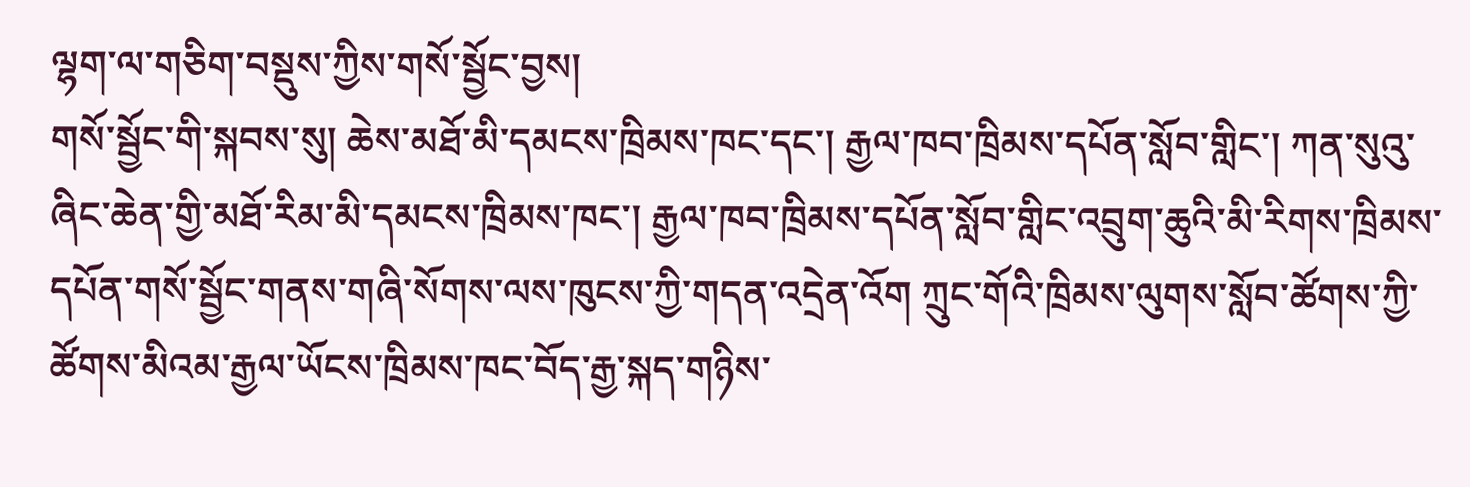ལྷག་ལ་གཅིག་བསྡུས་ཀྱིས་གསོ་སྦྱོང་བྱས།
གསོ་སྦྱོང་གི་སྐབས་སུ། ཆེས་མཐོ་མི་དམངས་ཁྲིམས་ཁང་དང་། རྒྱལ་ཁབ་ཁྲིམས་དཔོན་སློབ་གླིང་། ཀན་སུའུ་ཞིང་ཆེན་གྱི་མཐོ་རིམ་མི་དམངས་ཁྲིམས་ཁང་། རྒྱལ་ཁབ་ཁྲིམས་དཔོན་སློབ་གླིང་འབྲུག་ཆུའི་མི་རིགས་ཁྲིམས་དཔོན་གསོ་སྦྱོང་གནས་གཞི་སོགས་ལས་ཁུངས་ཀྱི་གདན་འདྲེན་འོག ཀྲུང་གོའི་ཁྲིམས་ལུགས་སློབ་ཚོགས་ཀྱི་ཚོགས་མིའམ་རྒྱལ་ཡོངས་ཁྲིམས་ཁང་བོད་རྒྱ་སྐད་གཉིས་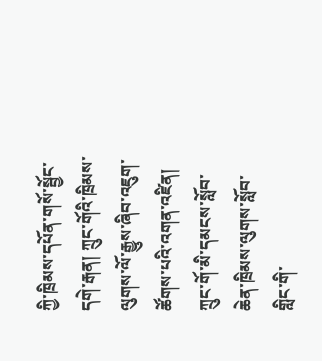ཀྱི་ཁྲིམས་དཔོན་གསོ་སྦྱོང་དགེ་རྒན། ཀྲུང་གོའི་ཁྲིམས་ལུགས་ལོ་རྒྱུས་ཞིབ་འཇུག་ཚོགས་པའི་འགན་འཛིན། ཀྲུང་གོ་མི་དམངས་སློབ་ཆེན་ཁྲིམས་ལུགས་སློབ་གླིང་གི་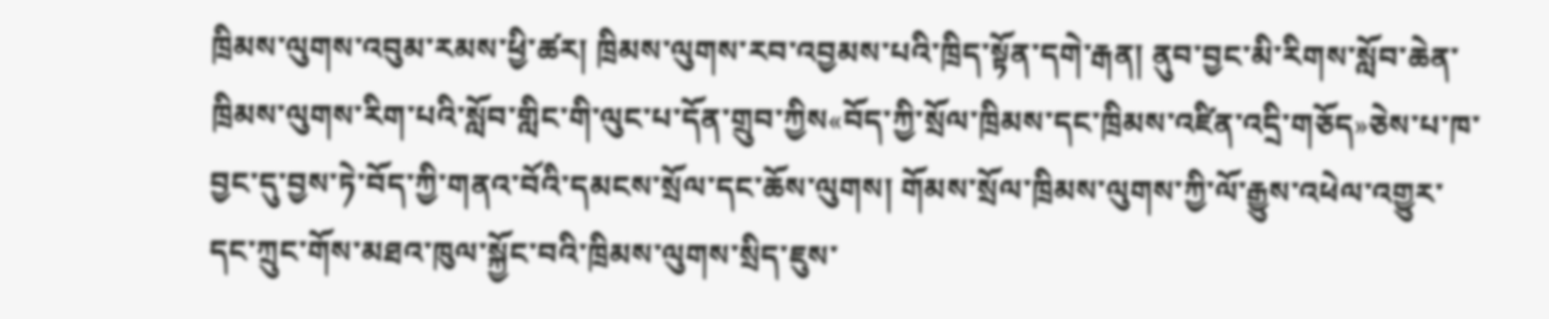ཁྲིམས་ལུགས་འབུམ་རམས་ཕྱི་ཚར། ཁྲིམས་ལུགས་རབ་འབྱམས་པའི་ཁྲིད་སྟོན་དགེ་རྒན། ནུབ་བྱང་མི་རིགས་སློབ་ཆེན་ཁྲིམས་ལུགས་རིག་པའི་སློབ་གླིང་གི་ལུང་པ་དོན་གྲུབ་ཀྱིས«བོད་ཀྱི་སྲོལ་ཁྲིམས་དང་ཁྲིམས་འཛིན་འདྲི་གཅོད»ཅེས་པ་ཁ་བྱང་དུ་བྱས་ཏེ་བོད་ཀྱི་གནའ་བོའི་དམངས་སྲོལ་དང་ཆོས་ལུགས། གོམས་སྲོལ་ཁྲིམས་ལུགས་ཀྱི་ལོ་རྒྱུས་འཕེལ་འགྱུར་དང་ཀྲུང་གོས་མཐའ་ཁུལ་སྐྱོང་བའི་ཁྲིམས་ལུགས་སྲིད་ཇུས་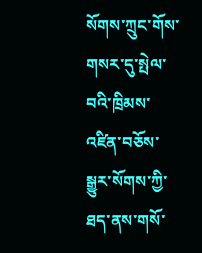སོགས་ཀྲུང་གོས་གསར་དུ་སྤེལ་བའི་ཁྲིམས་འཛིན་བཅོས་སྒྱུར་སོགས་ཀྱི་ཐད་ནས་གསོ་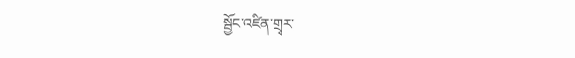སྦྱོང་འཛིན་གྲྭར་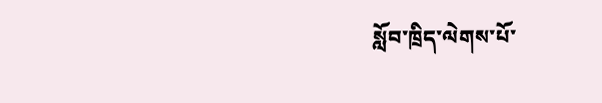སློབ་ཁྲིད་ལེགས་པོ་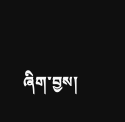ཞིག་བྱས།